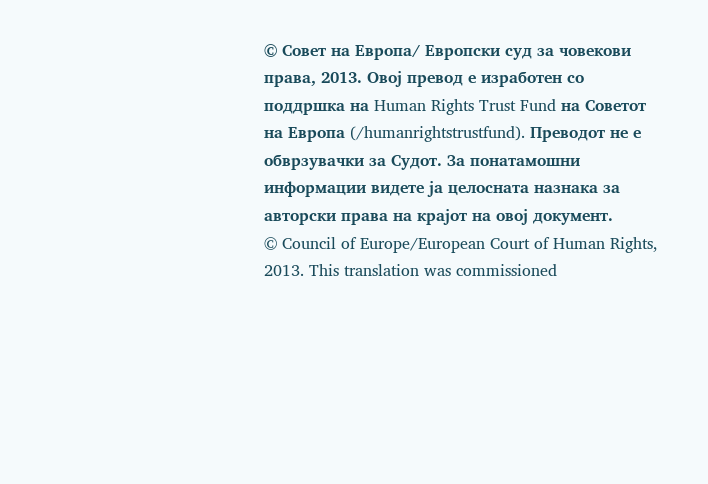© Совет на Европа/ Европски суд за човекови права, 2013. Овој превод е изработен со поддршка на Human Rights Trust Fund на Советот на Европа (/humanrightstrustfund). Преводот не е обврзувачки за Судот. За понатамошни информации видете ја целосната назнака за авторски права на крајот на овој документ.
© Council of Europe/European Court of Human Rights, 2013. This translation was commissioned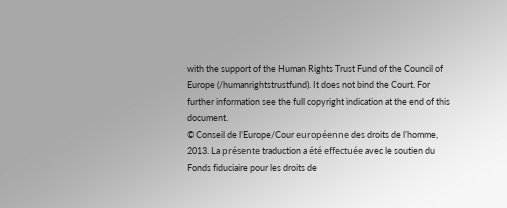with the support of the Human Rights Trust Fund of the Council of Europe (/humanrightstrustfund). It does not bind the Court. For further information see the full copyright indication at the end of this document.
© Conseil de l’Europe/Cour européenne des droits de l’homme, 2013. La présente traduction a été effectuée avec le soutien du Fonds fiduciaire pour les droits de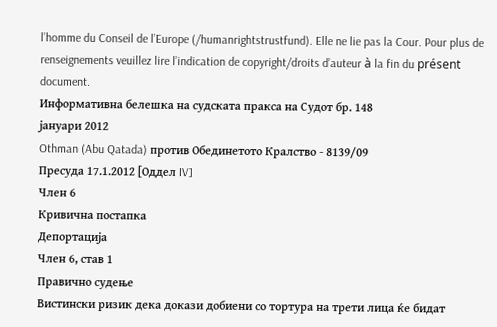l’homme du Conseil de l’Europe (/humanrightstrustfund). Elle ne lie pas la Cour. Pour plus de renseignements veuillez lire l’indication de copyright/droits d’auteur à la fin du présent document.
Информативна белешка на судската пракса на Судот бр. 148
јануари 2012
Othman (Abu Qatada) против Обединетото Кралство - 8139/09
Пресуда 17.1.2012 [Оддел IV]
Член 6
Кривична постапка
Депортација
Член 6, став 1
Правично судење
Вистински ризик дека докази добиени со тортура на трети лица ќе бидат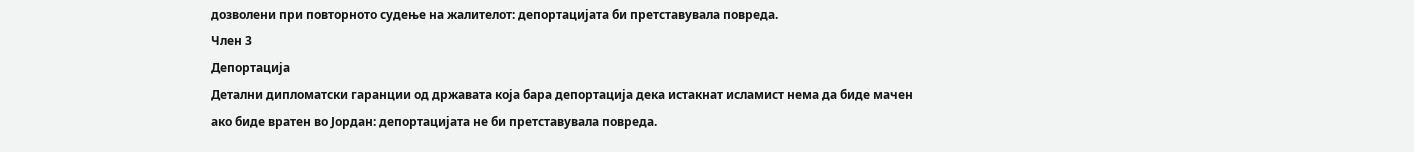дозволени при повторното судење на жалителот: депортацијата би претставувала повреда.
Член 3
Депортација
Детални дипломатски гаранции од државата која бара депортација дека истакнат исламист нема да биде мачен ако биде вратен во Јордан: депортацијата не би претставувала повреда.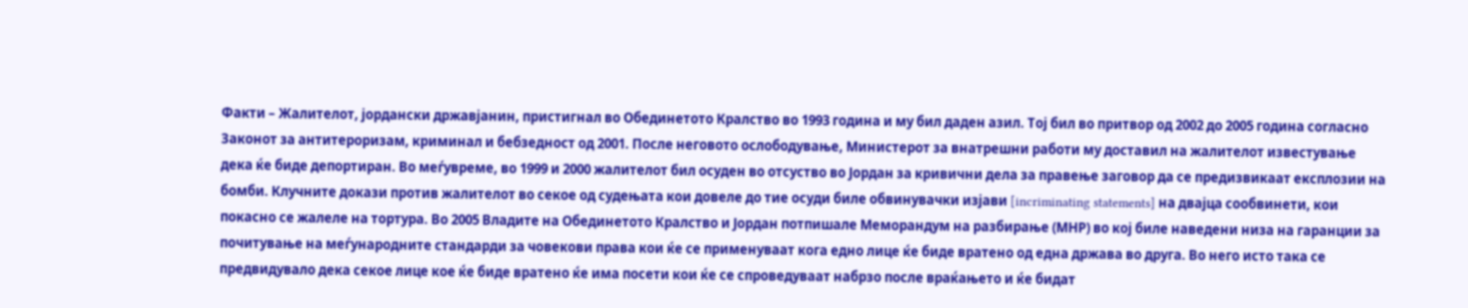Факти – Жалителот, јордански државјанин, пристигнал во Обединетото Кралство во 1993 година и му бил даден азил. Тој бил во притвор од 2002 до 2005 година согласно Законот за антитероризам, криминал и бебзедност од 2001. После неговото ослободување, Министерот за внатрешни работи му доставил на жалителот известување дека ќе биде депортиран. Во меѓувреме, во 1999 и 2000 жалителот бил осуден во отсуство во Јордан за кривични дела за правење заговор да се предизвикаат експлозии на бомби. Клучните докази против жалителот во секое од судењата кои довеле до тие осуди биле обвинувачки изјави [incriminating statements] на двајца сообвинети, кои покасно се жалеле на тортура. Во 2005 Владите на Обединетото Кралство и Јордан потпишале Меморандум на разбирање (МНР) во кој биле наведени низа на гаранции за почитување на меѓународните стандарди за човекови права кои ќе се применуваат кога едно лице ќе биде вратено од една држава во друга. Во него исто така се предвидувало дека секое лице кое ќе биде вратено ќе има посети кои ќе се спроведуваат набрзо после враќањето и ќе бидат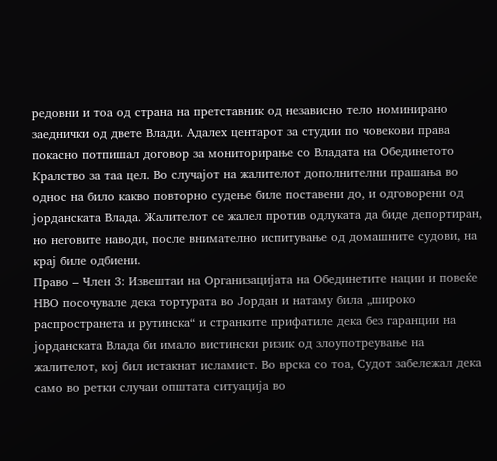редовни и тоа од страна на претставник од независно тело номинирано заеднички од двете Влади. Адалех центарот за студии по човекови права покасно потпишал договор за мониторирање со Владата на Обединетото Кралство за таа цел. Во случајот на жалителот дополнителни прашања во однос на било какво повторно судење биле поставени до, и одговорени од јорданската Влада. Жалителот се жалел против одлуката да биде депортиран, но неговите наводи, после внимателно испитување од домашните судови, на крај биле одбиени.
Право – Член 3: Извештаи на Организацијата на Обединетите нации и повеќе НВО посочувале дека тортурата во Јордан и натаму била „широко распространета и рутинска“ и странките прифатиле дека без гаранции на јорданската Влада би имало вистински ризик од злоупотреување на жалителот, кој бил истакнат исламист. Во врска со тоа, Судот забележал дека само во ретки случаи општата ситуација во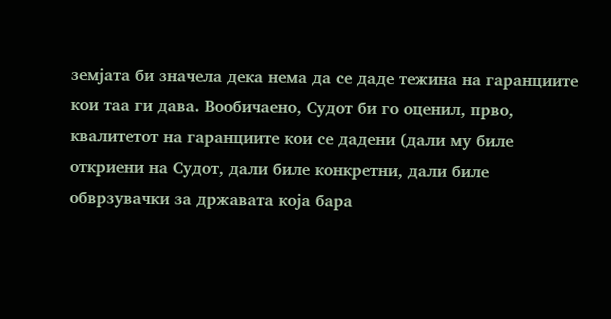земјата би значела дека нема да се даде тежина на гаранциите кои таа ги дава. Вообичаено, Судот би го оценил, прво, квалитетот на гаранциите кои се дадени (дали му биле откриени на Судот, дали биле конкретни, дали биле обврзувачки за државата која бара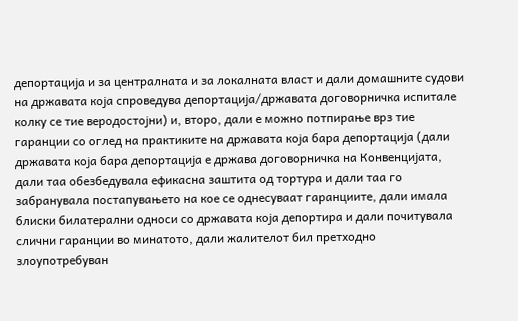депортација и за централната и за локалната власт и дали домашните судови на државата која спроведува депортација/државата договорничка испитале колку се тие веродостојни) и, второ, дали е можно потпирање врз тие гаранции со оглед на практиките на државата која бара депортација (дали државата која бара депортација е држава договорничка на Конвенцијата, дали таа обезбедувала ефикасна заштита од тортура и дали таа го забранувала постапувањето на кое се однесуваат гаранциите, дали имала блиски билатерални односи со државата која депортира и дали почитувала слични гаранции во минатото, дали жалителот бил претходно злоупотребуван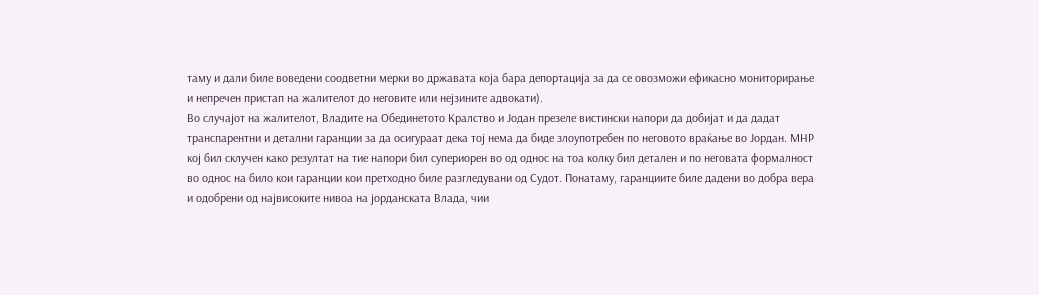таму и дали биле воведени соодветни мерки во државата која бара депортација за да се овозможи ефикасно мониторирање и непречен пристап на жалителот до неговите или нејзините адвокати).
Во случајот на жалителот, Владите на Обединетото Кралство и Јодан презеле вистински напори да добијат и да дадат транспарентни и детални гаранции за да осигураат дека тој нема да биде злоупотребен по неговото враќање во Јордан. МНР кој бил склучен како резултат на тие напори бил супериорен во од однос на тоа колку бил детален и по неговата формалност во однос на било кои гаранции кои претходно биле разгледувани од Судот. Понатаму, гаранциите биле дадени во добра вера и одобрени од највисоките нивоа на јорданската Влада, чии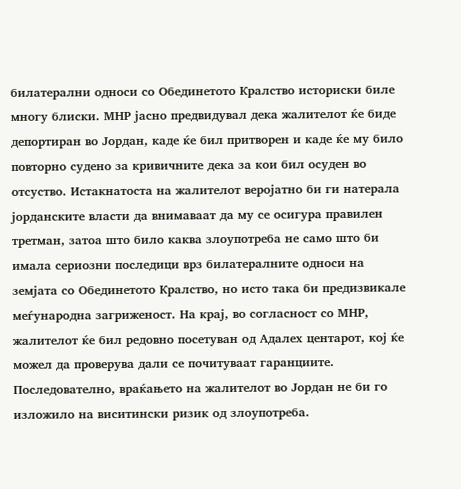билатерални односи со Обединетото Кралство историски биле многу блиски. МНР јасно предвидувал дека жалителот ќе биде депортиран во Јордан, каде ќе бил притворен и каде ќе му било повторно судено за кривичните дека за кои бил осуден во отсуство. Истакнатоста на жалителот веројатно би ги натерала јорданските власти да внимаваат да му се осигура правилен третман, затоа што било каква злоупотреба не само што би имала сериозни последици врз билатералните односи на земјата со Обединетото Кралство, но исто така би предизвикале меѓународна загриженост. На крај, во согласност со МНР, жалителот ќе бил редовно посетуван од Адалех центарот, кој ќе можел да проверува дали се почитуваат гаранциите. Последователно, враќањето на жалителот во Јордан не би го изложило на виситински ризик од злоупотреба.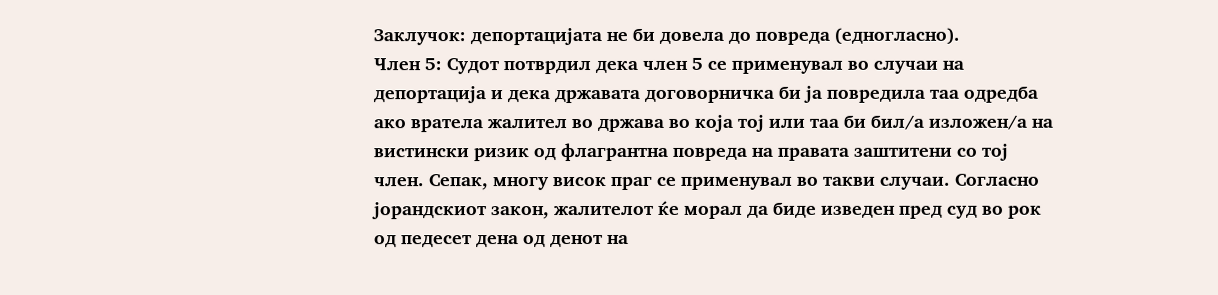Заклучок: депортацијата не би довела до повреда (едногласно).
Член 5: Судот потврдил дека член 5 се применувал во случаи на депортација и дека државата договорничка би ја повредила таа одредба ако вратела жалител во држава во која тој или таа би бил/а изложен/а на вистински ризик од флагрантна повреда на правата заштитени со тој член. Сепак, многу висок праг се применувал во такви случаи. Согласно јорандскиот закон, жалителот ќе морал да биде изведен пред суд во рок од педесет дена од денот на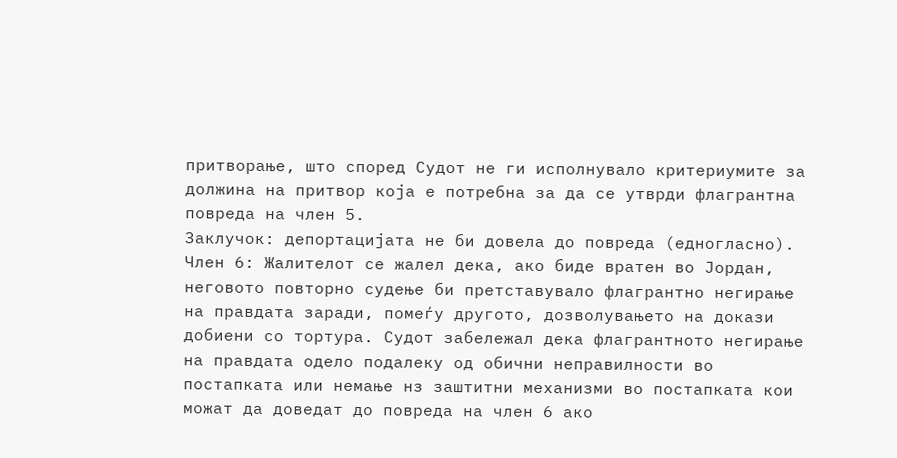притворање, што според Судот не ги исполнувало критериумите за должина на притвор која е потребна за да се утврди флагрантна повреда на член 5.
Заклучок: депортацијата не би довела до повреда (едногласно).
Член 6: Жалителот се жалел дека, ако биде вратен во Јордан, неговото повторно судење би претставувало флагрантно негирање на правдата заради, помеѓу другото, дозволувањето на докази добиени со тортура. Судот забележал дека флагрантното негирање на правдата одело подалеку од обични неправилности во постапката или немање нз заштитни механизми во постапката кои можат да доведат до повреда на член 6 ако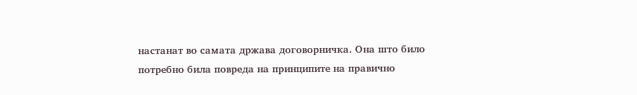настанат во самата држава договорничка. Она што било потребно била повреда на принципите на правично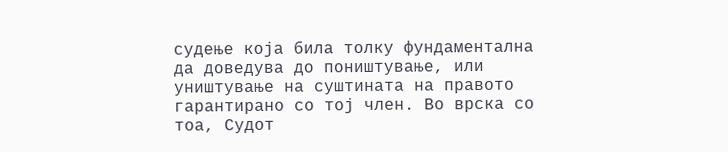судење која била толку фундаментална да доведува до поништување, или уништување на суштината на правото гарантирано со тој член. Во врска со тоа, Судот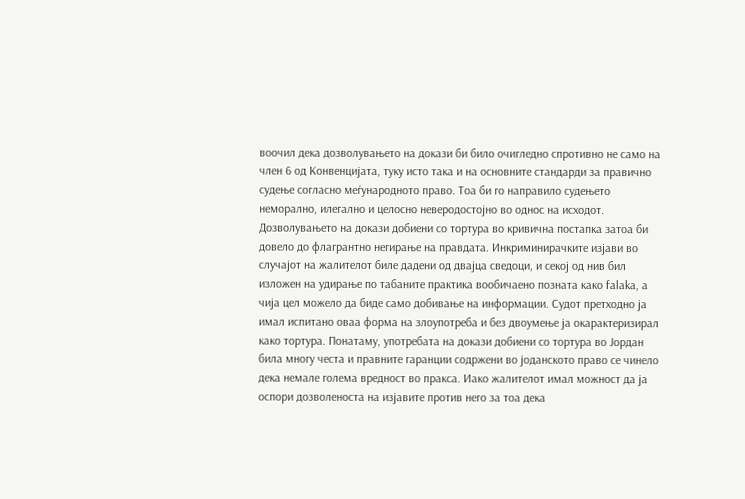воочил дека дозволувањето на докази би било очигледно спротивно не само на член 6 од Конвенцијата, туку исто така и на основните стандарди за правично судење согласно меѓународното право. Тоа би го направило судењето неморално, илегално и целосно неверодостојно во однос на исходот. Дозволувањето на докази добиени со тортура во кривична постапка затоа би довело до флагрантно негирање на правдата. Инкриминирачките изјави во случајот на жалителот биле дадени од двајца сведоци, и секој од нив бил изложен на удирање по табаните практика вообичаено позната како falaka, а чија цел можело да биде само добивање на информации. Судот претходно ја имал испитано оваа форма на злоупотреба и без двоумење ја окарактеризирал како тортура. Понатаму, употребата на докази добиени со тортура во Јордан била многу честа и правните гаранции содржени во јоданското право се чинело дека немале голема вредност во пракса. Иако жалителот имал можност да ја оспори дозволеноста на изјавите против него за тоа дека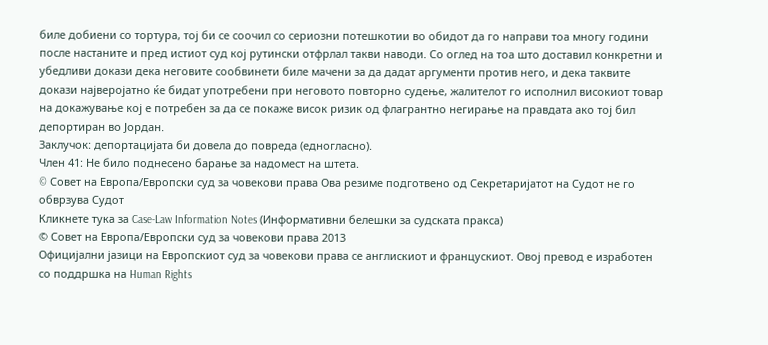биле добиени со тортура, тој би се соочил со сериозни потешкотии во обидот да го направи тоа многу години после настаните и пред истиот суд кој рутински отфрлал такви наводи. Со оглед на тоа што доставил конкретни и убедливи докази дека неговите сообвинети биле мачени за да дадат аргументи против него, и дека таквите докази најверојатно ќе бидат употребени при неговото повторно судење, жалителот го исполнил високиот товар на докажување кој е потребен за да се покаже висок ризик од флагрантно негирање на правдата ако тој бил депортиран во Јордан.
Заклучок: депортацијата би довела до повреда (едногласно).
Член 41: Не било поднесено барање за надомест на штета.
© Coвет на Европа/Eвропски суд за човекови права Ова резиме подготвено од Секретаријатот на Судот не го обврзува Судот
Кликнете тука за Case-Law Information Notes (Информативни белешки за судската пракса)
© Совет на Европа/Европски суд за човекови права 2013
Официјални јазици на Европскиот суд за човекови права се англискиот и францускиот. Овој превод е изработен со поддршка на Human Rights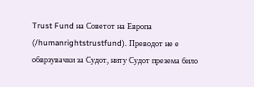Trust Fund на Советот на Европа (/humanrightstrustfund). Преводот не е обврзувачки за Судот, ниту Судот презема било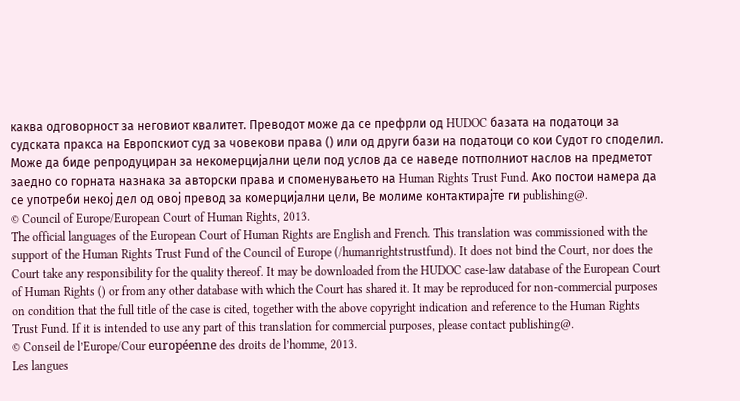каква одговорност за неговиот квалитет. Преводот може да се префрли од HUDOC базата на податоци за судската пракса на Европскиот суд за човекови права () или од други бази на податоци со кои Судот го споделил. Може да биде репродуциран за некомерцијални цели под услов да се наведе потполниот наслов на предметот заедно со горната назнака за авторски права и споменувањето на Human Rights Trust Fund. Ако постои намера да се употреби некој дел од овој превод за комерцијални цели, Ве молиме контактирајте ги publishing@.
© Council of Europe/European Court of Human Rights, 2013.
The official languages of the European Court of Human Rights are English and French. This translation was commissioned with the support of the Human Rights Trust Fund of the Council of Europe (/humanrightstrustfund). It does not bind the Court, nor does the Court take any responsibility for the quality thereof. It may be downloaded from the HUDOC case-law database of the European Court of Human Rights () or from any other database with which the Court has shared it. It may be reproduced for non-commercial purposes on condition that the full title of the case is cited, together with the above copyright indication and reference to the Human Rights Trust Fund. If it is intended to use any part of this translation for commercial purposes, please contact publishing@.
© Conseil de l’Europe/Cour européenne des droits de l’homme, 2013.
Les langues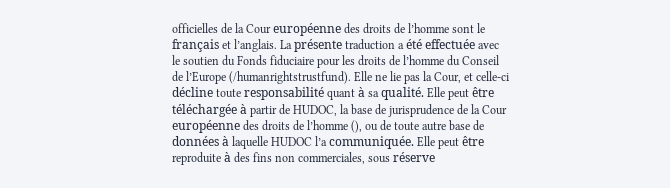officielles de la Cour européenne des droits de l’homme sont le français et l’anglais. La présente traduction a été effectuée avec le soutien du Fonds fiduciaire pour les droits de l’homme du Conseil de l’Europe (/humanrightstrustfund). Elle ne lie pas la Cour, et celle-ci décline toute responsabilité quant à sa qualité. Elle peut être téléchargée à partir de HUDOC, la base de jurisprudence de la Cour européenne des droits de l’homme (), ou de toute autre base de données à laquelle HUDOC l’a communiquée. Elle peut être reproduite à des fins non commerciales, sous réserve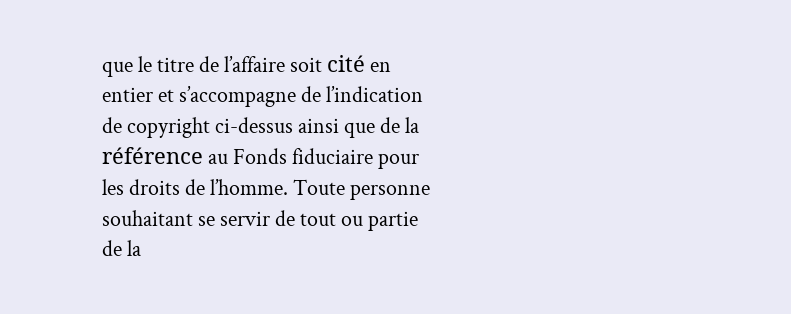que le titre de l’affaire soit cité en entier et s’accompagne de l’indication de copyright ci-dessus ainsi que de la référence au Fonds fiduciaire pour les droits de l’homme. Toute personne souhaitant se servir de tout ou partie de la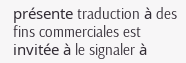présente traduction à des fins commerciales est invitée à le signaler à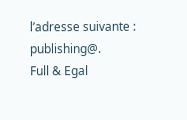l’adresse suivante : publishing@.
Full & Egal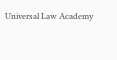Universal Law Academy